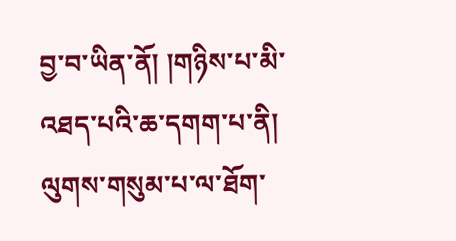བྱ་བ་ཡིན་ནོ། །གཉིས་པ་མི་འཐད་པའི་ཆ་དགག་པ་ནི། ལུགས་གསུམ་པ་ལ་ཐོག་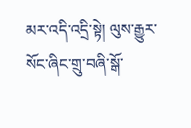མར་འདི་འདྲི་སྟེ། ལུས་རྒྱུར་སོང་ཞིང་གྲུ་བཞི་སྒོ་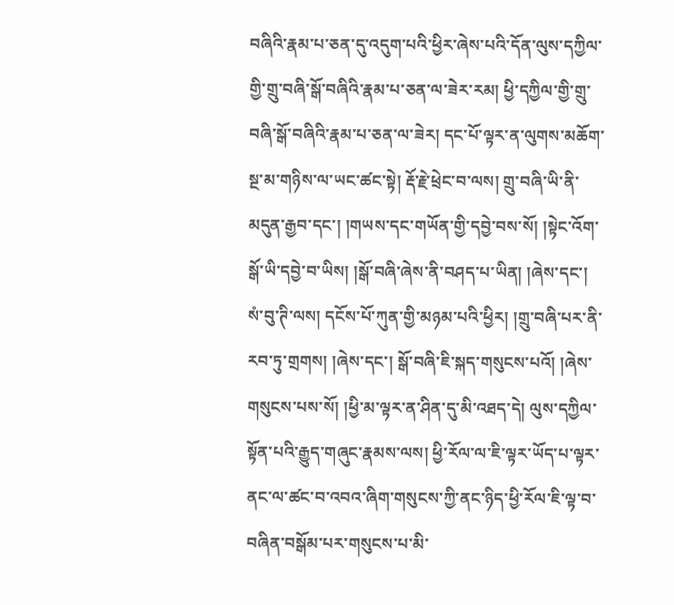བཞིའི་རྣམ་པ་ཅན་དུ་འདུག་པའི་ཕྱིར་ཞེས་པའི་དོན་ལུས་དཀྱིལ་གྱི་གྲུ་བཞི་སྒོ་བཞིའི་རྣམ་པ་ཅན་ལ་ཟེར་རམ། ཕྱི་དཀྱིལ་གྱི་གྲུ་བཞི་སྒོ་བཞིའི་རྣམ་པ་ཅན་ལ་ཟེར། དང་པོ་ལྟར་ན་ལུགས་མཆོག་སྔ་མ་གཉིས་ལ་ཡང་ཚང་སྟེ། རྡོ་རྗེ་ཕྲེང་བ་ལས། གྲུ་བཞི་ཡི་ནི་མདུན་རྒྱབ་དང་། །གཡས་དང་གཡོན་གྱི་དབྱེ་བས་སོ། །སྟེང་འོག་སྒོ་ཡི་དབྱེ་བ་ཡིས། །སྒོ་བཞི་ཞེས་ནི་བཤད་པ་ཡིན། །ཞེས་དང་། སཾ་བུ་ཊི་ལས། དངོས་པོ་ཀུན་གྱི་མཉམ་པའི་ཕྱིར། །གྲུ་བཞི་པར་ནི་རབ་ཏུ་གྲགས། །ཞེས་དང་། སྒོ་བཞི་ཇི་སྐད་གསུངས་པའོ། །ཞེས་གསུངས་པས་སོ། །ཕྱི་མ་ལྟར་ན་ཤིན་དུ་མི་འཐད་དེ། ལུས་དཀྱིལ་སྟོན་པའི་རྒྱུད་གཞུང་རྣམས་ལས། ཕྱི་རོལ་ལ་ཇི་ལྟར་ཡོད་པ་ལྟར་ནང་ལ་ཚང་བ་འབའ་ཞིག་གསུངས་ཀྱི་ནང་ཉིད་ཕྱི་རོལ་ཇི་ལྟ་བ་བཞིན་བསྒོམ་པར་གསུངས་པ་མི་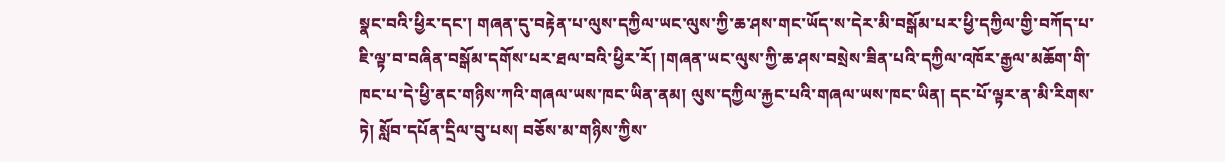སྣང་བའི་ཕྱིར་དང་། གཞན་དུ་བརྟེན་པ་ལུས་དཀྱིལ་ཡང་ལུས་ཀྱི་ཆ་ཤས་གང་ཡོད་ས་དེར་མི་བསྒོམ་པར་ཕྱི་དཀྱིལ་གྱི་བཀོད་པ་ཇི་ལྟ་བ་བཞིན་བསྒོམ་དགོས་པར་ཐལ་བའི་ཕྱིར་རོ། །གཞན་ཡང་ལུས་ཀྱི་ཆ་ཤས་བསྲེས་ཟིན་པའི་དཀྱིལ་འཁོར་རྒྱལ་མཆོག་གི་ཁང་པ་དེ་ཕྱི་ནང་གཉིས་ཀའི་གཞལ་ཡས་ཁང་ཡིན་ནམ། ལུས་དཀྱིལ་རྐྱང་པའི་གཞལ་ཡས་ཁང་ཡིན། དང་པོ་ལྟར་ན་མི་རིགས་ཏེ། སློབ་དཔོན་དྲིལ་བུ་པས། བཅོས་མ་གཉིས་ཀྱིས་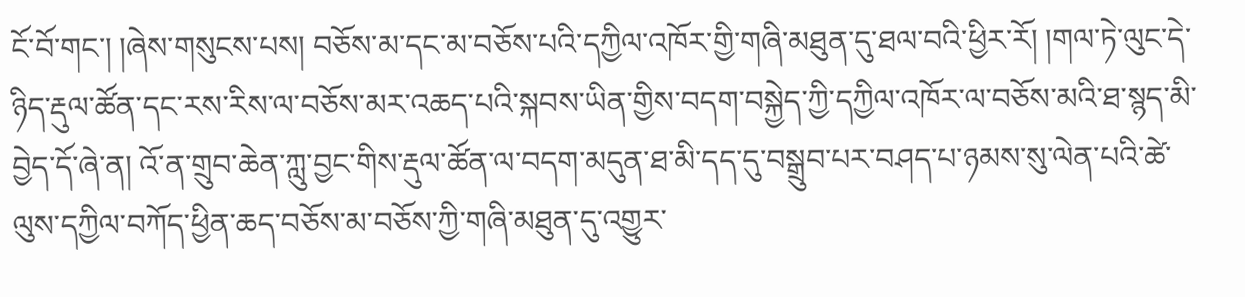ངོ་བོ་གང་། །ཞེས་གསུངས་པས། བཅོས་མ་དང་མ་བཅོས་པའི་དཀྱིལ་འཁོར་གྱི་གཞི་མཐུན་དུ་ཐལ་བའི་ཕྱིར་རོ། །གལ་ཏེ་ལུང་དེ་ཉིད་རྡུལ་ཚོན་དང་རས་རིས་ལ་བཅོས་མར་འཆད་པའི་སྐབས་ཡིན་གྱིས་བདག་བསྐྱེད་ཀྱི་དཀྱིལ་འཁོར་ལ་བཅོས་མའི་ཐ་སྙད་མི་བྱེད་དོ་ཞེ་ན། འོ་ན་གྲུབ་ཆེན་ཀླུ་བྱང་གིས་རྡུལ་ཚོན་ལ་བདག་མདུན་ཐ་མི་དད་དུ་བསྒྲུབ་པར་བཤད་པ་ཉམས་སུ་ལེན་པའི་ཚེ་ལུས་དཀྱིལ་བཀོད་ཕྱིན་ཆད་བཅོས་མ་བཅོས་ཀྱི་གཞི་མཐུན་དུ་འགྱུར་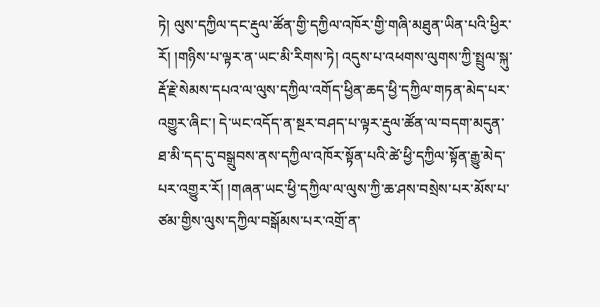ཏེ། ལུས་དཀྱིལ་དང་རྡུལ་ཚོན་གྱི་དཀྱིལ་འཁོར་གྱི་གཞི་མཐུན་ཡིན་པའི་ཕྱིར་རོ། །གཉིས་པ་ལྟར་ན་ཡང་མི་རིགས་ཏེ། འདུས་པ་འཕགས་ལུགས་ཀྱི་སྤྲུལ་སྐུ་རྡོ་རྗེ་སེམས་དཔའ་ལ་ལུས་དཀྱིལ་འགོད་ཕྱིན་ཆད་ཕྱི་དཀྱིལ་གཏན་མེད་པར་འགྱུར་ཞིང་། དེ་ཡང་འདོད་ན་སྔར་བཤད་པ་ལྟར་རྡུལ་ཚོན་ལ་བདག་མདུན་ཐ་མི་དད་དུ་བསྒྲུབས་ནས་དཀྱིལ་འཁོར་སྟོན་པའི་ཚེ་ཕྱི་དཀྱིལ་སྟོན་རྒྱུ་མེད་པར་འགྱུར་རོ། །གཞན་ཡང་ཕྱི་དཀྱིལ་ལ་ལུས་ཀྱི་ཆ་ཤས་བསྲེས་པར་མོས་པ་ཙམ་གྱིས་ལུས་དཀྱིལ་བསྒོམས་པར་འགྲོ་ན་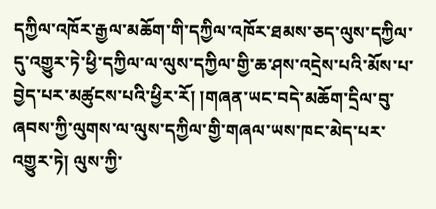དཀྱིལ་འཁོར་རྒྱལ་མཆོག་གི་དཀྱིལ་འཁོར་ཐམས་ཅད་ལུས་དཀྱིལ་དུ་འགྱུར་ཏེ་ཕྱི་དཀྱིལ་ལ་ལུས་དཀྱིལ་གྱི་ཆ་ཤས་འདྲེས་པའི་མོས་པ་བྱེད་པར་མཚུངས་པའི་ཕྱིར་རོ། །གཞན་ཡང་བདེ་མཆོག་དྲིལ་བུ་ཞབས་ཀྱི་ལུགས་ལ་ལུས་དཀྱིལ་གྱི་གཞལ་ཡས་ཁང་མེད་པར་འགྱུར་ཏེ། ལུས་ཀྱི་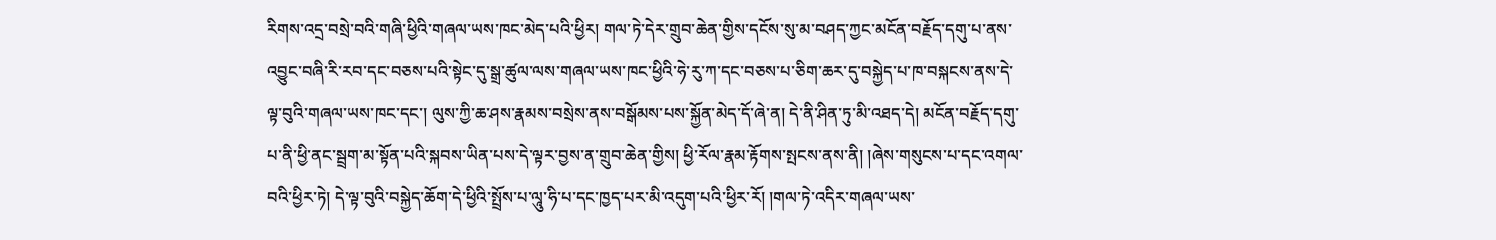རིགས་འདྲ་བསྲེ་བའི་གཞི་ཕྱིའི་གཞལ་ཡས་ཁང་མེད་པའི་ཕྱིར། གལ་ཏེ་དེར་གྲུབ་ཆེན་གྱིས་དངོས་སུ་མ་བཤད་ཀྱང་མངོན་བརྗོད་དགུ་པ་ནས་འབྱུང་བཞི་རི་རབ་དང་བཅས་པའི་སྟེང་དུ་སྒྲ་ཚུལ་ལས་གཞལ་ཡས་ཁང་ཕྱིའི་ཧེ་རུ་ཀ་དང་བཅས་པ་ཅིག་ཆར་དུ་བསྐྱེད་པ་ཁ་བསྐངས་ནས་དེ་ལྟ་བུའི་གཞལ་ཡས་ཁང་དང་། ལུས་ཀྱི་ཆ་ཤས་རྣམས་བསྲེས་ནས་བསྒོམས་པས་སྐྱོན་མེད་དོ་ཞེ་ན། དེ་ནི་ཤིན་ཏུ་མི་འཐད་དེ། མངོན་བརྗོད་དགུ་པ་ནི་ཕྱི་ནང་སྦྲག་མ་སྟོན་པའི་སྐབས་ཡིན་པས་དེ་ལྟར་བྱས་ན་གྲུབ་ཆེན་གྱིས། ཕྱི་རོལ་རྣམ་རྟོགས་སྤངས་ནས་ནི། །ཞེས་གསུངས་པ་དང་འགལ་བའི་ཕྱིར་ཏེ། དེ་ལྟ་བུའི་བསྐྱེད་ཆོག་དེ་ཕྱིའི་སྤྲོས་པ་ལཱུ་ཧི་པ་དང་ཁྱད་པར་མི་འདུག་པའི་ཕྱིར་རོ། །གལ་ཏེ་འདིར་གཞལ་ཡས་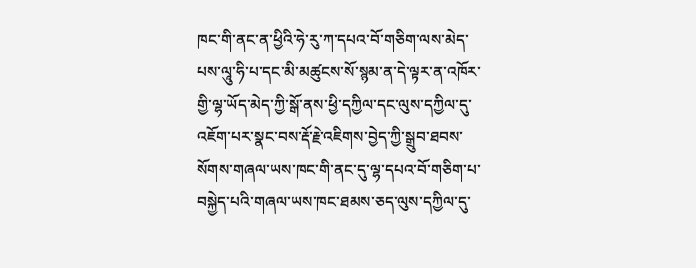ཁང་གི་ནང་ན་ཕྱིའི་ཧེ་རུ་ཀ་དཔའ་བོ་གཅིག་ལས་མེད་པས་ལཱུ་ཧི་པ་དང་མི་མཚུངས་སོ་སྙམ་ན་དེ་ལྟར་ན་འཁོར་གྱི་ལྷ་ཡོད་མེད་ཀྱི་སྒོ་ནས་ཕྱི་དཀྱིལ་དང་ལུས་དཀྱིལ་དུ་འཇོག་པར་སྣང་བས་རྡོ་རྗེ་འཇིགས་བྱེད་ཀྱི་སྒྲུབ་ཐབས་སོགས་གཞལ་ཡས་ཁང་གི་ནང་དུ་ལྷ་དཔའ་བོ་གཅིག་པ་བསྐྱེད་པའི་གཞལ་ཡས་ཁང་ཐམས་ཅད་ལུས་དཀྱིལ་དུ་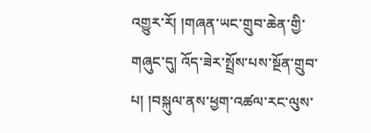འགྱུར་རོ། །གཞན་ཡང་གྲུབ་ཆེན་གྱི་གཞུང་དུ། འོད་ཟེར་སྤྲོས་པས་སྔོན་གྲུབ་པ། །བསྐུལ་ནས་ཕྱག་འཚལ་རང་ལུས་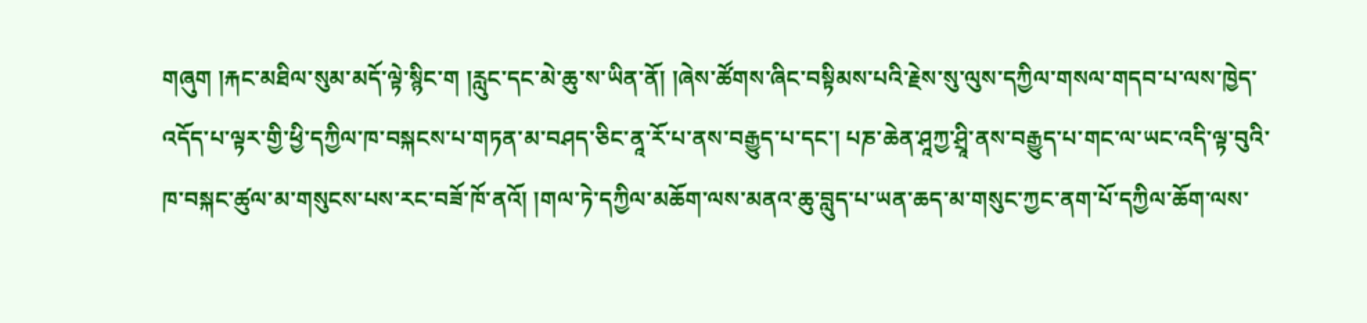གཞུག །རྐང་མཐིལ་སུམ་མདོ་ལྟེ་སྙིང་ག །རླུང་དང་མེ་ཆུ་ས་ཡིན་ནོ། །ཞེས་ཚོགས་ཞིང་བསྟིམས་པའི་རྗེས་སུ་ལུས་དཀྱིལ་གསལ་གདབ་པ་ལས་ཁྱེད་འདོད་པ་ལྟར་གྱི་ཕྱི་དཀྱིལ་ཁ་བསྐངས་པ་གཏན་མ་བཤད་ཅིང་ནཱ་རོ་པ་ནས་བརྒྱུད་པ་དང་། པཎ་ཆེན་ཤཱཀྱ་ཤྲཱི་ནས་བརྒྱུད་པ་གང་ལ་ཡང་འདི་ལྟ་བུའི་ཁ་བསྐང་ཚུལ་མ་གསུངས་པས་རང་བཟོ་ཁོ་ནའོ། །གལ་ཏེ་དཀྱིལ་མཆོག་ལས་མནའ་ཆུ་བླུད་པ་ཡན་ཆད་མ་གསུང་ཀྱང་ནག་པོ་དཀྱིལ་ཆོག་ལས་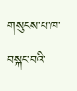གསུངས་པ་ཁ་བསྐང་བའི་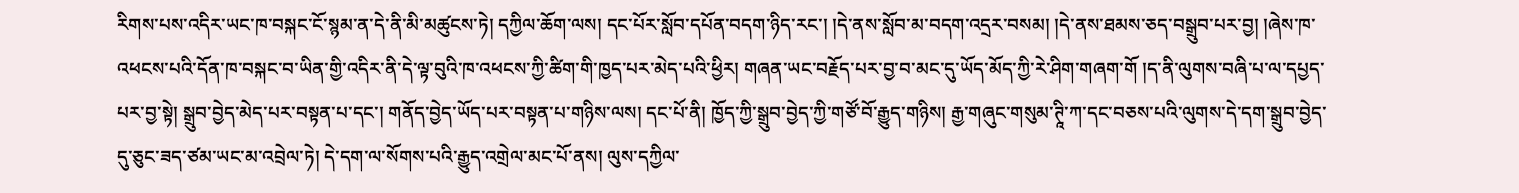རིགས་པས་འདིར་ཡང་ཁ་བསྐང་ངོ་སྙམ་ན་དེ་ནི་མི་མཚུངས་ཏེ། དཀྱིལ་ཆོག་ལས། དང་པོར་སློབ་དཔོན་བདག་ཉིད་རང་། །དེ་ནས་སློབ་མ་བདག་འདྲར་བསམ། །དེ་ནས་ཐམས་ཅད་བསྒྲུབ་པར་བྱ། །ཞེས་ཁ་འཕངས་པའི་དོན་ཁ་བསྐང་བ་ཡིན་གྱི་འདིར་ནི་དེ་ལྟ་བུའི་ཁ་འཕངས་ཀྱི་ཚིག་གི་ཁྱད་པར་མེད་པའི་ཕྱིར། གཞན་ཡང་བརྗོད་པར་བྱ་བ་མང་དུ་ཡོད་མོད་ཀྱི་རེ་ཤིག་གཞག་གོ །ད་ནི་ལུགས་བཞི་པ་ལ་དཔྱད་པར་བྱ་སྟེ། སྒྲུབ་བྱེད་མེད་པར་བསྟན་པ་དང་། གནོད་བྱེད་ཡོད་པར་བསྟན་པ་གཉིས་ལས། དང་པོ་ནི། ཁྱོད་ཀྱི་སྒྲུབ་བྱེད་ཀྱི་གཙོ་བོ་རྒྱུད་གཉིས། རྒྱ་གཞུང་གསུམ་ཊཱི་ཀ་དང་བཅས་པའི་ལུགས་དེ་དག་སྒྲུབ་བྱེད་དུ་ཅུང་ཟད་ཙམ་ཡང་མ་འབྲེལ་ཏེ། དེ་དག་ལ་སོགས་པའི་རྒྱུད་འགྲེལ་མང་པོ་ནས། ལུས་དཀྱིལ་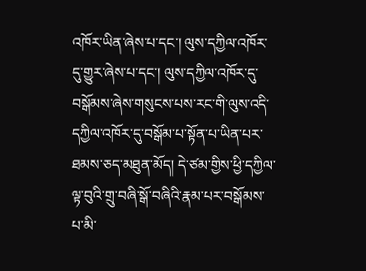འཁོར་ཡིན་ཞེས་པ་དང་། ལུས་དཀྱིལ་འཁོར་དུ་གྱུར་ཞེས་པ་དང་། ལུས་དཀྱིལ་འཁོར་དུ་བསྒོམས་ཞེས་གསུངས་པས་རང་གི་ལུས་འདི་དཀྱིལ་འཁོར་དུ་བསྒོམ་པ་སྟོན་པ་ཡིན་པར་ཐམས་ཅད་མཐུན་མོད། དེ་ཙམ་གྱིས་ཕྱི་དཀྱིལ་ལྟ་བུའི་གྲུ་བཞི་སྒོ་བཞིའི་རྣམ་པར་བསྒོམས་པ་མི་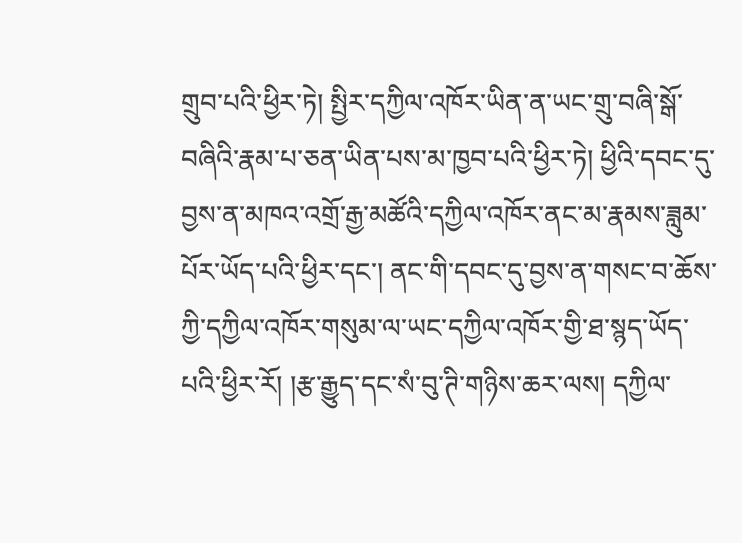གྲུབ་པའི་ཕྱིར་ཏེ། སྤྱིར་དཀྱིལ་འཁོར་ཡིན་ན་ཡང་གྲུ་བཞི་སྒོ་བཞིའི་རྣམ་པ་ཅན་ཡིན་པས་མ་ཁྱབ་པའི་ཕྱིར་ཏེ། ཕྱིའི་དབང་དུ་བྱས་ན་མཁའ་འགྲོ་རྒྱ་མཚོའི་དཀྱིལ་འཁོར་ནང་མ་རྣམས་ཟླུམ་པོར་ཡོད་པའི་ཕྱིར་དང་། ནང་གི་དབང་དུ་བྱས་ན་གསང་བ་ཆོས་ཀྱི་དཀྱིལ་འཁོར་གསུམ་ལ་ཡང་དཀྱིལ་འཁོར་གྱི་ཐ་སྙད་ཡོད་པའི་ཕྱིར་རོ། །རྩ་རྒྱུད་དང་སཾ་བུ་ཊི་གཉིས་ཆར་ལས། དཀྱིལ་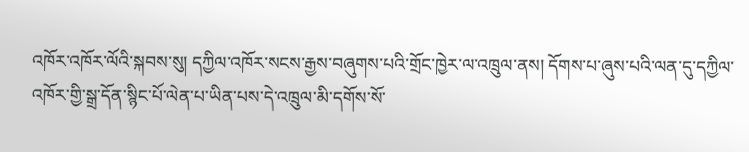འཁོར་འཁོར་ལོའི་སྐབས་སུ། དཀྱིལ་འཁོར་སངས་རྒྱས་བཞུགས་པའི་གྲོང་ཁྱེར་ལ་འཁྲུལ་ནས། དོགས་པ་ཞུས་པའི་ལན་དུ་དཀྱིལ་འཁོར་གྱི་སྒྲ་དོན་སྙིང་པོ་ལེན་པ་ཡིན་པས་དེ་འཁྲུལ་མི་དགོས་སོ་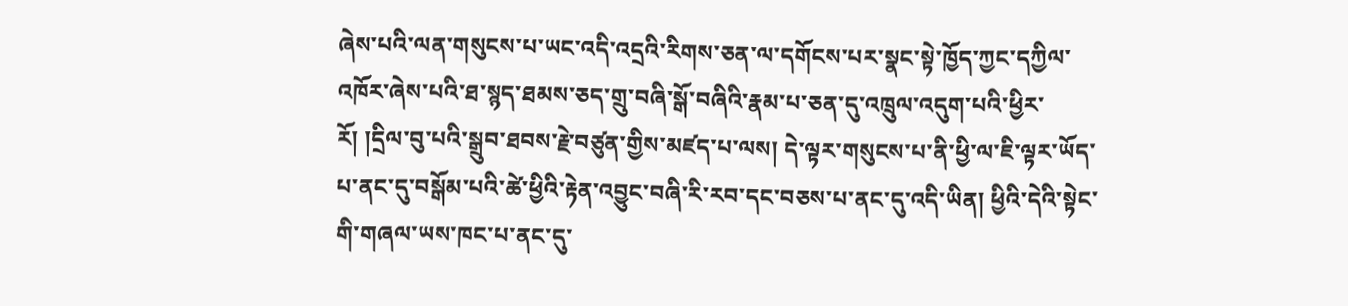ཞེས་པའི་ལན་གསུངས་པ་ཡང་འདི་འདྲའི་རིགས་ཅན་ལ་དགོངས་པར་སྣང་སྟེ་ཁྱོད་ཀྱང་དཀྱིལ་འཁོར་ཞེས་པའི་ཐ་སྙད་ཐམས་ཅད་གྲུ་བཞི་སྒོ་བཞིའི་རྣམ་པ་ཅན་དུ་འཁྲུལ་འདུག་པའི་ཕྱིར་རོ། །དྲིལ་བུ་པའི་སྒྲུབ་ཐབས་རྗེ་བཙུན་གྱིས་མཛད་པ་ལས། དེ་ལྟར་གསུངས་པ་ནི་ཕྱི་ལ་ཇི་ལྟར་ཡོད་པ་ནང་དུ་བསྒོམ་པའི་ཚེ་ཕྱིའི་རྟེན་འབྱུང་བཞི་རི་རབ་དང་བཅས་པ་ནང་དུ་འདི་ཡིན། ཕྱིའི་དེའི་སྟེང་གི་གཞལ་ཡས་ཁང་པ་ནང་དུ་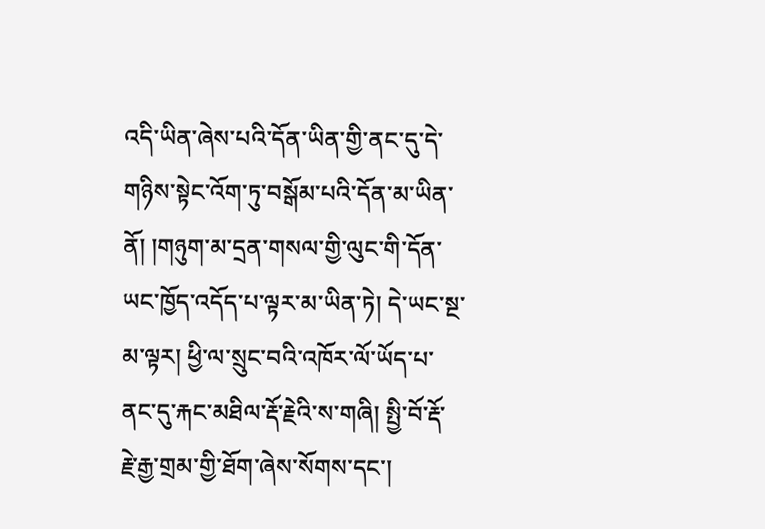འདི་ཡིན་ཞེས་པའི་དོན་ཡིན་གྱི་ནང་དུ་དེ་གཉིས་སྟེང་འོག་ཏུ་བསྒོམ་པའི་དོན་མ་ཡིན་ནོ། །གཉུག་མ་དྲན་གསལ་གྱི་ལུང་གི་དོན་ཡང་ཁྱོད་འདོད་པ་ལྟར་མ་ཡིན་ཏེ། དེ་ཡང་སྔ་མ་ལྟར། ཕྱི་ལ་སྲུང་བའི་འཁོར་ལོ་ཡོད་པ་ནང་དུ་རྐང་མཐིལ་རྡོ་རྗེའི་ས་གཞི། སྤྱི་བོ་རྡོ་རྗེ་རྒྱ་གྲམ་གྱི་ཐོག་ཞེས་སོགས་དང་།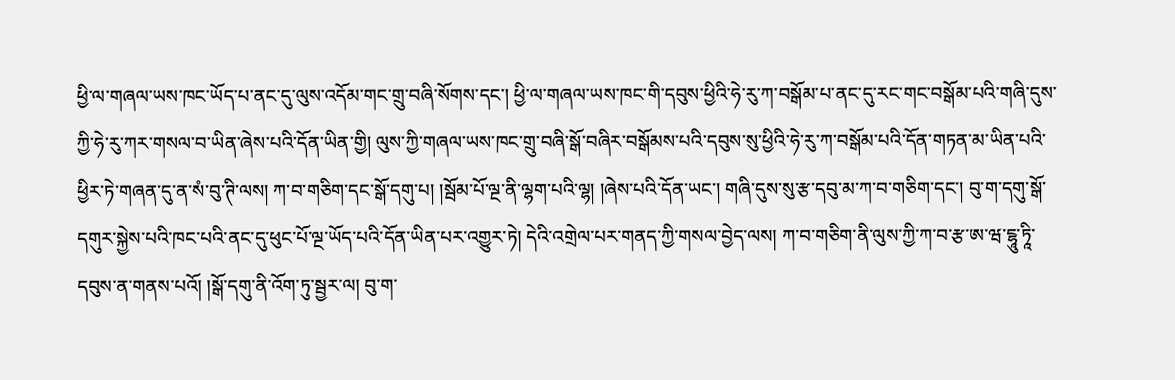ཕྱི་ལ་གཞལ་ཡས་ཁང་ཡོད་པ་ནང་དུ་ལུས་འདོམ་གང་གྲུ་བཞི་སོགས་དང་། ཕྱི་ལ་གཞལ་ཡས་ཁང་གི་དབུས་ཕྱིའི་ཧེ་རུ་ཀ་བསྒོམ་པ་ནང་དུ་རང་གང་བསྒོམ་པའི་གཞི་དུས་ཀྱི་ཧེ་རུ་ཀར་གསལ་བ་ཡིན་ཞེས་པའི་དོན་ཡིན་གྱི། ལུས་ཀྱི་གཞལ་ཡས་ཁང་གྲུ་བཞི་སྒོ་བཞིར་བསྒོམས་པའི་དབུས་སུ་ཕྱིའི་ཧེ་རུ་ཀ་བསྒོམ་པའི་དོན་གཏན་མ་ཡིན་པའི་ཕྱིར་ཏེ་གཞན་དུ་ན་སཾ་བུ་ཊི་ལས། ཀ་བ་གཅིག་དང་སྒོ་དགུ་པ། །སྦོམ་པོ་ལྔ་ནི་ལྷག་པའི་ལྷ། །ཞེས་པའི་དོན་ཡང་། གཞི་དུས་སུ་རྩ་དབུ་མ་ཀ་བ་གཅིག་དང་། བུ་ག་དགུ་སྒོ་དགུར་སྐྱེས་པའི་ཁང་པའི་ནང་དུ་ཕུང་པོ་ལྔ་ཡོད་པའི་དོན་ཡིན་པར་འགྱུར་ཏེ། དེའི་འགྲེལ་པར་གནད་ཀྱི་གསལ་བྱེད་ལས། ཀ་བ་གཅིག་ནི་ལུས་ཀྱི་ཀ་བ་རྩ་ཨ་ཝ་ངྷཱུ་ཏཱི་དབུས་ན་གནས་པའོ། །སྒོ་དགུ་ནི་འོག་ཏུ་སྦྱར་ལ། བུ་ག་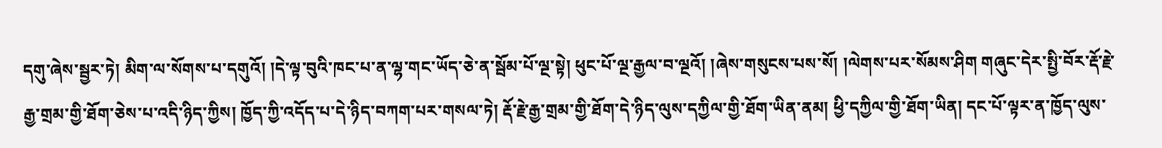དགུ་ཞེས་སྦྱར་ཏེ། མིག་ལ་སོགས་པ་དགུའོ། །དེ་ལྟ་བུའི་ཁང་པ་ན་ལྷ་གང་ཡོད་ཅེ་ན་སྦོམ་པོ་ལྔ་སྟེ། ཕུང་པོ་ལྔ་རྒྱལ་བ་ལྔའོ། །ཞེས་གསུངས་པས་སོ། །ལེགས་པར་སོམས་ཤིག གཞུང་དེར་སྤྱི་བོར་རྡོ་རྗེ་རྒྱ་གྲམ་གྱི་ཐོག་ཅེས་པ་འདི་ཉིད་ཀྱིས། ཁྱོད་ཀྱི་འདོད་པ་དེ་ཉིད་བཀག་པར་གསལ་ཏེ། རྡོ་རྗེ་རྒྱ་གྲམ་གྱི་ཐོག་དེ་ཉིད་ལུས་དཀྱིལ་གྱི་ཐོག་ཡིན་ནམ། ཕྱི་དཀྱིལ་གྱི་ཐོག་ཡིན། དང་པོ་ལྟར་ན་ཁྱོད་ལུས་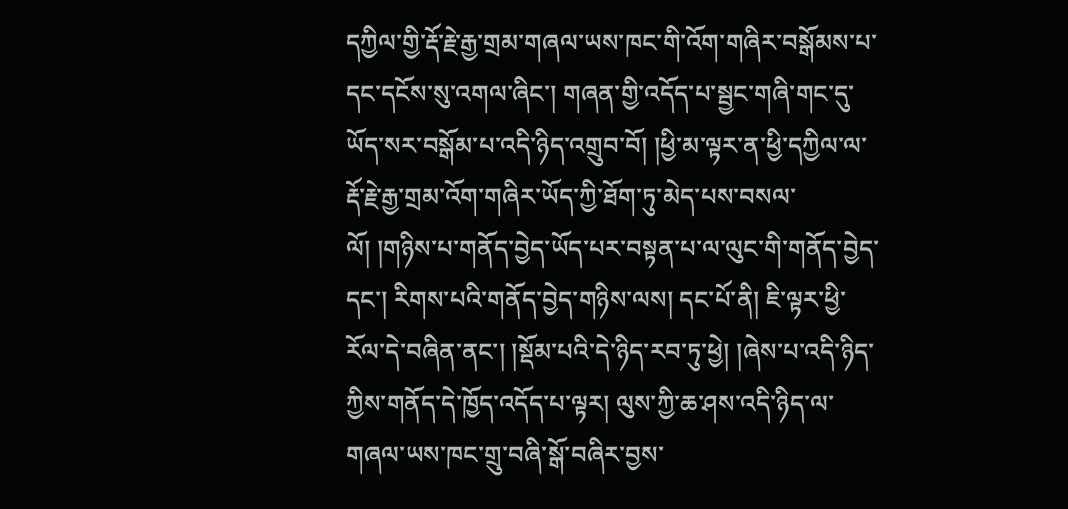དཀྱིལ་གྱི་རྡོ་རྗེ་རྒྱ་གྲམ་གཞལ་ཡས་ཁང་གི་འོག་གཞིར་བསྒོམས་པ་དང་དངོས་སུ་འགལ་ཞིང་། གཞན་གྱི་འདོད་པ་སྦྱང་གཞི་གང་དུ་ཡོད་སར་བསྒོམ་པ་འདི་ཉིད་འགྲུབ་བོ། །ཕྱི་མ་ལྟར་ན་ཕྱི་དཀྱིལ་ལ་རྡོ་རྗེ་རྒྱ་གྲམ་འོག་གཞིར་ཡོད་ཀྱི་ཐོག་ཏུ་མེད་པས་བསལ་ལོ། །གཉིས་པ་གནོད་བྱེད་ཡོད་པར་བསྟན་པ་ལ་ལུང་གི་གནོད་བྱེད་དང་། རིགས་པའི་གནོད་བྱེད་གཉིས་ལས། དང་པོ་ནི། ཇི་ལྟར་ཕྱི་རོལ་དེ་བཞིན་ནང་། །སྡོམ་པའི་དེ་ཉིད་རབ་ཏུ་ཕྱེ། །ཞེས་པ་འདི་ཉིད་ཀྱིས་གནོད་དེ་ཁྱོད་འདོད་པ་ལྟར། ལུས་ཀྱི་ཆ་ཤས་འདི་ཉིད་ལ་གཞལ་ཡས་ཁང་གྲུ་བཞི་སྒོ་བཞིར་བྱས་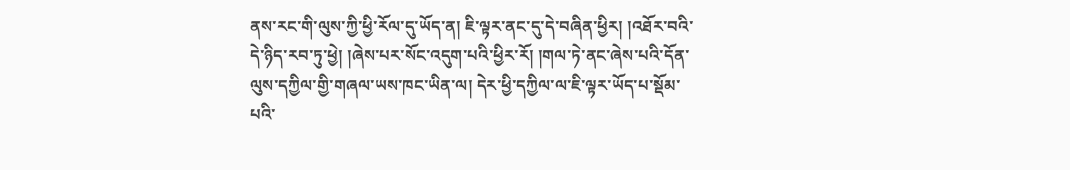ནས་རང་གི་ལུས་ཀྱི་ཕྱི་རོལ་དུ་ཡོད་ན། ཇི་ལྟར་ནང་དུ་དེ་བཞིན་ཕྱིར། །འཐོར་བའི་དེ་ཉིད་རབ་ཏུ་ཕྱེ། །ཞེས་པར་སོང་འདུག་པའི་ཕྱིར་རོ། །གལ་ཏེ་ནང་ཞེས་པའི་དོན་ལུས་དཀྱིལ་གྱི་གཞལ་ཡས་ཁང་ཡིན་ལ། དེར་ཕྱི་དཀྱིལ་ལ་ཇི་ལྟར་ཡོད་པ་སྡོམ་པའི་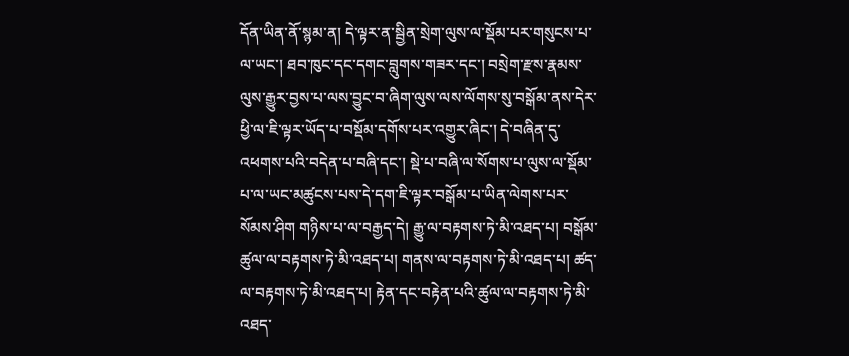དོན་ཡིན་ནོ་སྙམ་ན། དེ་ལྟར་ན་སྦྱིན་སྲེག་ལུས་ལ་སྡོམ་པར་གསུངས་པ་ལ་ཡང་། ཐབ་ཁུང་དང་དགང་བླུགས་གཟར་དང་། བསྲེག་རྫས་རྣམས་ལུས་རྒྱུར་བྱས་པ་ལས་བྱུང་བ་ཞིག་ལུས་ལས་ལོགས་སུ་བསྒོམ་ནས་དེར་ཕྱི་ལ་ཇི་ལྟར་ཡོད་པ་བསྡོམ་དགོས་པར་འགྱུར་ཞིང་། དེ་བཞིན་དུ་འཕགས་པའི་བདེན་པ་བཞི་དང་། སྡེ་པ་བཞི་ལ་སོགས་པ་ལུས་ལ་སྡོམ་པ་ལ་ཡང་མཚུངས་པས་དེ་དག་ཇི་ལྟར་བསྒོམ་པ་ཡིན་ལེགས་པར་སོམས་ཤིག གཉིས་པ་ལ་བརྒྱད་དེ། རྒྱུ་ལ་བརྟགས་ཏེ་མི་འཐད་པ། བསྒོམ་ཚུལ་ལ་བརྟགས་ཏེ་མི་འཐད་པ། གནས་ལ་བརྟགས་ཏེ་མི་འཐད་པ། ཚད་ལ་བརྟགས་ཏེ་མི་འཐད་པ། རྟེན་དང་བརྟེན་པའི་ཚུལ་ལ་བརྟགས་ཏེ་མི་འཐད་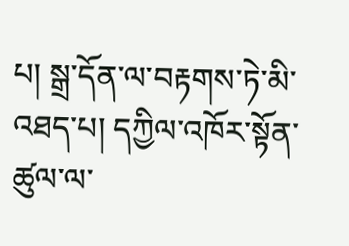པ། སྒྲ་དོན་ལ་བརྟགས་ཏེ་མི་འཐད་པ། དཀྱིལ་འཁོར་སྟོན་ཚུལ་ལ་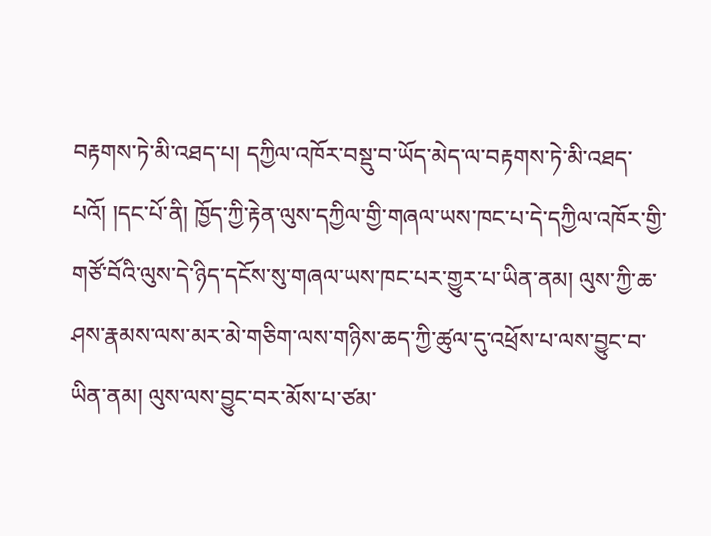བརྟགས་ཏེ་མི་འཐད་པ། དཀྱིལ་འཁོར་བསྡུ་བ་ཡོད་མེད་ལ་བརྟགས་ཏེ་མི་འཐད་པའོ། །དང་པོ་ནི། ཁྱོད་ཀྱི་རྟེན་ལུས་དཀྱིལ་གྱི་གཞལ་ཡས་ཁང་པ་དེ་དཀྱིལ་འཁོར་གྱི་གཙོ་བོའི་ལུས་དེ་ཉིད་དངོས་སུ་གཞལ་ཡས་ཁང་པར་གྱུར་པ་ཡིན་ནམ། ལུས་ཀྱི་ཆ་ཤས་རྣམས་ལས་མར་མེ་གཅིག་ལས་གཉིས་ཆད་ཀྱི་ཚུལ་དུ་འཕྲོས་པ་ལས་བྱུང་བ་ཡིན་ནམ། ལུས་ལས་བྱུང་བར་མོས་པ་ཙམ་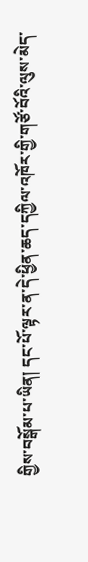གྱིས་བསྒོམ་པ་ཡིན། དང་པོ་ལྟར་ན་དེ་ཕྱིན་ཆད་དཀྱིལ་འཁོར་གྱི་གཙོ་བོའི་ལུས་མེད་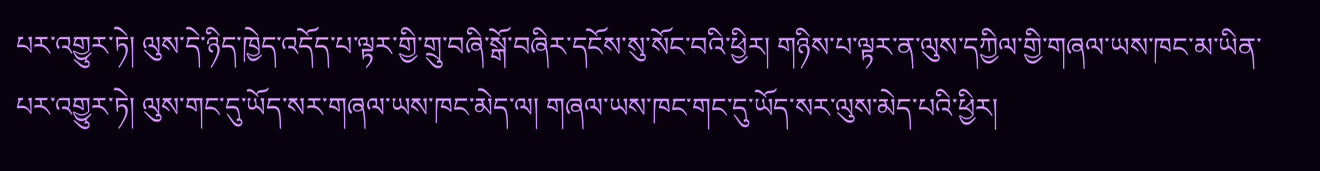པར་འགྱུར་ཏེ། ལུས་དེ་ཉིད་ཁྱེད་འདོད་པ་ལྟར་གྱི་གྲུ་བཞི་སྒོ་བཞིར་དངོས་སུ་སོང་བའི་ཕྱིར། གཉིས་པ་ལྟར་ན་ལུས་དཀྱིལ་གྱི་གཞལ་ཡས་ཁང་མ་ཡིན་པར་འགྱུར་ཏེ། ལུས་གང་དུ་ཡོད་སར་གཞལ་ཡས་ཁང་མེད་ལ། གཞལ་ཡས་ཁང་གང་དུ་ཡོད་སར་ལུས་མེད་པའི་ཕྱིར།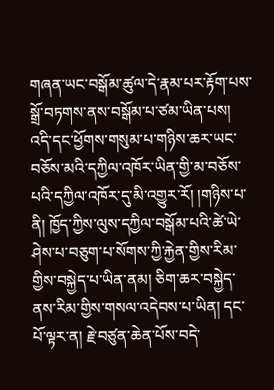གཞན་ཡང་བསྒོམ་ཚུལ་དེ་རྣམ་པར་རྟོག་པས་སྒྲོ་བཏགས་ནས་བསྒོམ་པ་ཙམ་ཡིན་པས། འདི་དང་ཕྱོགས་གསུམ་པ་གཉིས་ཆར་ཡང་བཅོས་མའི་དཀྱིལ་འཁོར་ཡིན་གྱི་མ་བཅོས་པའི་དཀྱིལ་འཁོར་དུ་མི་འགྱུར་རོ། །གཉིས་པ་ནི། ཁྱོད་ཀྱིས་ལུས་དཀྱིལ་བསྒོམ་པའི་ཚེ་ཡེ་ཤེས་པ་བཅུག་པ་སོགས་ཀྱི་རྐྱེན་གྱིས་རིམ་གྱིས་བསྐྱེད་པ་ཡིན་ནམ། ཅིག་ཆར་བསྐྱེད་ནས་རིམ་གྱིས་གསལ་འདེབས་པ་ཡིན། དང་པོ་ལྟར་ན། རྗེ་བཙུན་ཆེན་པོས་བདེ་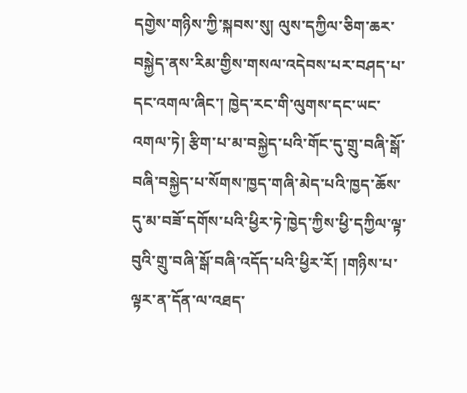དགྱེས་གཉིས་ཀྱི་སྐབས་སུ། ལུས་དཀྱིལ་ཅིག་ཆར་བསྐྱེད་ནས་རིམ་གྱིས་གསལ་འདེབས་པར་བཤད་པ་དང་འགལ་ཞིང་། ཁྱེད་རང་གི་ལུགས་དང་ཡང་འགལ་ཏེ། རྩིག་པ་མ་བསྐྱེད་པའི་གོང་དུ་གྲུ་བཞི་སྒོ་བཞི་བསྐྱེད་པ་སོགས་ཁྱད་གཞི་མེད་པའི་ཁྱད་ཆོས་དུ་མ་བཟོ་དགོས་པའི་ཕྱིར་ཏེ་ཁྱེད་ཀྱིས་ཕྱི་དཀྱིལ་ལྟ་བུའི་གྲུ་བཞི་སྒོ་བཞི་འདོད་པའི་ཕྱིར་རོ། །གཉིས་པ་ལྟར་ན་དོན་ལ་འཐད་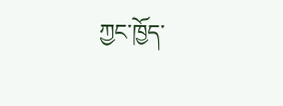ཀྱང་ཁྱོད་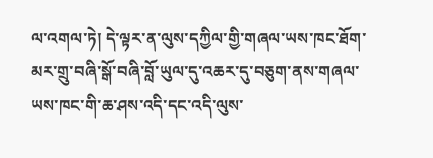ལ་འགལ་ཏེ། དེ་ལྟར་ན་ལུས་དཀྱིལ་གྱི་གཞལ་ཡས་ཁང་ཐོག་མར་གྲུ་བཞི་སྒོ་བཞི་བློ་ཡུལ་དུ་འཆར་དུ་བཅུག་ནས་གཞལ་ཡས་ཁང་གི་ཆ་ཤས་འདི་དང་འདི་ལུས་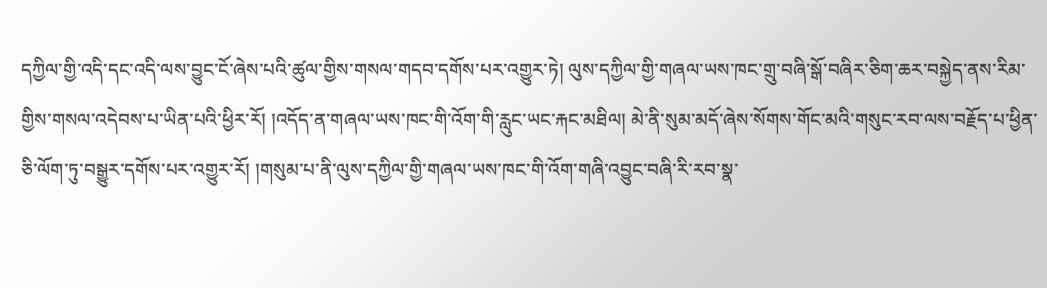དཀྱིལ་གྱི་འདི་དང་འདི་ལས་བྱུང་ངོ་ཞེས་པའི་ཚུལ་གྱིས་གསལ་གདབ་དགོས་པར་འགྱུར་ཏེ། ལུས་དཀྱིལ་གྱི་གཞལ་ཡས་ཁང་གྲུ་བཞི་སྒོ་བཞིར་ཅིག་ཆར་བསྐྱེད་ནས་རིམ་གྱིས་གསལ་འདེབས་པ་ཡིན་པའི་ཕྱིར་རོ། །འདོད་ན་གཞལ་ཡས་ཁང་གི་འོག་གི་རླུང་ཡང་རྐང་མཐིལ། མེ་ནི་སུམ་མདོ་ཞེས་སོགས་གོང་མའི་གསུང་རབ་ལས་བརྗོད་པ་ཕྱིན་ཅི་ལོག་ཏུ་བསྒྱུར་དགོས་པར་འགྱུར་རོ། །གསུམ་པ་ནི་ལུས་དཀྱིལ་གྱི་གཞལ་ཡས་ཁང་གི་འོག་གཞི་འབྱུང་བཞི་རི་རབ་སྣ་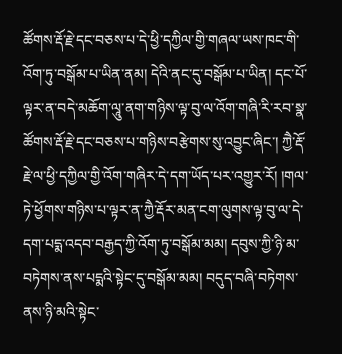ཚོགས་རྡོ་རྗེ་དང་བཅས་པ་དེ་ཕྱི་དཀྱིལ་གྱི་གཞལ་ཡས་ཁང་གི་འོག་ཏུ་བསྒོམ་པ་ཡིན་ནམ། དེའི་ནང་དུ་བསྒོམ་པ་ཡིན། དང་པོ་ལྟར་ན་བདེ་མཆོག་ལཱུ་ནག་གཉིས་ལྟ་བུ་ལ་འོག་གཞི་རི་རབ་སྣ་ཚོགས་རྡོ་རྗེ་དང་བཅས་པ་གཉིས་བརྩེགས་སུ་འབྱུང་ཞིང་། ཀྱཻ་རྡོ་རྗེ་ལ་ཕྱི་དཀྱིལ་གྱི་འོག་གཞིར་དེ་དག་ཡོད་པར་འགྱུར་རོ། །གལ་ཏེ་ཕྱོགས་གཉིས་པ་ལྟར་ན་ཀྱཻ་རྡོར་མན་ངག་ལུགས་ལྟ་བུ་ལ་དེ་དག་པདྨ་འདབ་བརྒྱད་ཀྱི་འོག་ཏུ་བསྒོམ་མམ། དབུས་ཀྱི་ཉི་མ་བཏེགས་ནས་པདྨའི་སྟེང་དུ་བསྒོམ་མམ། བདུད་བཞི་བཏེགས་ནས་ཉི་མའི་སྟེང་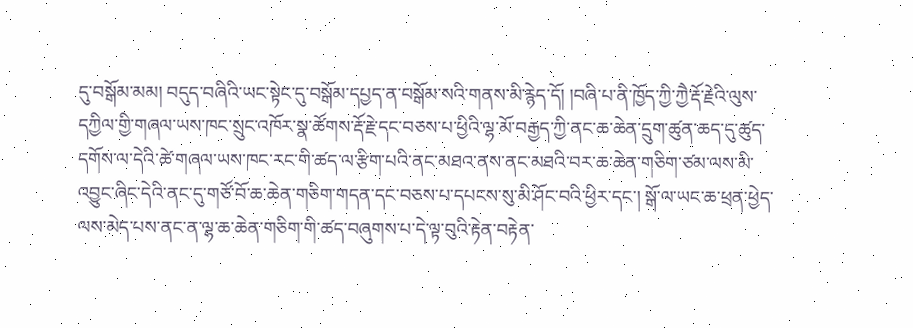དུ་བསྒོམ་མམ། བདུད་བཞིའི་ཡང་སྟེང་དུ་བསྒོམ་དཔྱད་ན་བསྒོམ་སའི་གནས་མི་རྙེད་དོ། །བཞི་པ་ནི་ཁྱོད་ཀྱི་ཀྱཻ་རྡོ་རྗེའི་ལུས་དཀྱིལ་གྱི་གཞལ་ཡས་ཁང་སྲུང་འཁོར་སྣ་ཚོགས་རྡོ་རྗེ་དང་བཅས་པ་ཕྱིའི་ལྷ་མོ་བརྒྱད་ཀྱི་ནང་ཆ་ཆེན་དྲུག་ཚུན་ཆད་དུ་ཚུད་དགོས་ལ་དེའི་ཚེ་གཞལ་ཡས་ཁང་རང་གི་ཚད་ལ་རྩིག་པའི་ནང་མཐའ་ནས་ནང་མཐའི་བར་ཆ་ཆེན་གཅིག་ཙམ་ལས་མི་འབྱུང་ཞིང་དེའི་ནང་དུ་གཙོ་བོ་ཆ་ཆེན་གཅིག་གདན་དང་བཅས་པ་དཔངས་སུ་མི་ཤོང་བའི་ཕྱིར་དང་། སྒོ་ལ་ཡང་ཆ་ཕྲན་ཕྱེད་ལས་མེད་པས་ནང་ན་ལྷ་ཆ་ཆེན་གཅིག་གི་ཚད་བཞུགས་པ་དེ་ལྟ་བུའི་རྟེན་བརྟེན་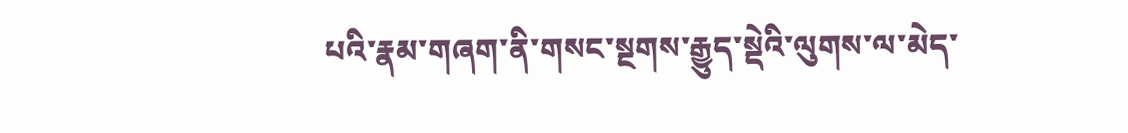པའི་རྣམ་གཞག་ནི་གསང་སྔགས་རྒྱུད་སྡེའི་ལུགས་ལ་མེད་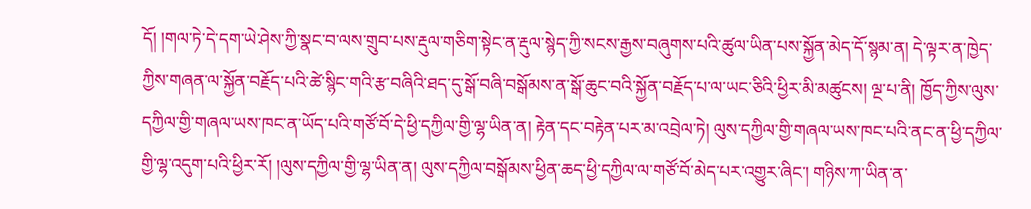དོ། །གལ་ཏེ་དེ་དག་ཡེ་ཤེས་ཀྱི་སྣང་བ་ལས་གྲུབ་པས་རྡུལ་གཅིག་སྟེང་ན་རྡུལ་སྙེད་ཀྱི་སངས་རྒྱས་བཞུགས་པའི་ཚུལ་ཡིན་པས་སྐྱོན་མེད་དོ་སྙམ་ན། དེ་ལྟར་ན་ཁྱེད་ཀྱིས་གཞན་ལ་སྐྱོན་བརྗོད་པའི་ཚེ་སྙིང་གའི་རྩ་བཞིའི་ཐད་དུ་སྒོ་བཞི་བསྒོམས་ན་སྒོ་ཆུང་བའི་སྐྱོན་བརྗོད་པ་ལ་ཡང་ཅིའི་ཕྱིར་མི་མཚུངས། ལྔ་པ་ནི། ཁྱོད་ཀྱིས་ལུས་དཀྱིལ་གྱི་གཞལ་ཡས་ཁང་ན་ཡོད་པའི་གཙོ་བོ་དེ་ཕྱི་དཀྱིལ་གྱི་ལྷ་ཡིན་ན། རྟེན་དང་བརྟེན་པར་མ་འབྲེལ་ཏེ། ལུས་དཀྱིལ་གྱི་གཞལ་ཡས་ཁང་པའི་ནང་ན་ཕྱི་དཀྱིལ་གྱི་ལྷ་འདུག་པའི་ཕྱིར་རོ། །ལུས་དཀྱིལ་གྱི་ལྷ་ཡིན་ན། ལུས་དཀྱིལ་བསྒོམས་ཕྱིན་ཆད་ཕྱི་དཀྱིལ་ལ་གཙོ་བོ་མེད་པར་འགྱུར་ཞིང་། གཉིས་ཀ་ཡིན་ན་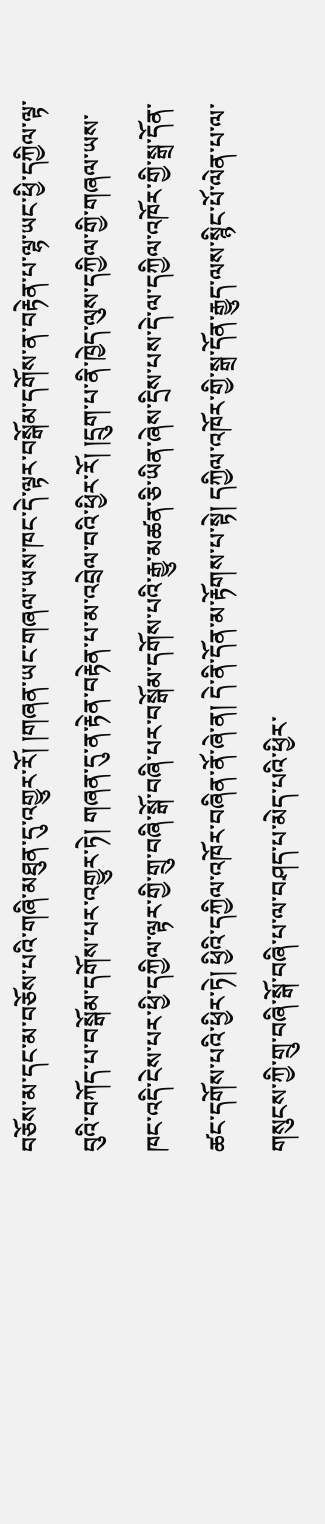བཅོས་མ་དང་མ་བཅོས་པའི་གཞི་མཐུན་དུ་འགྱུར་རོ། །གཞན་ཡང་གཞལ་ཡས་ཁང་དེ་ལྟར་བསྒོམ་དགོས་ན་བརྟེན་པ་ལྷ་ཡང་ཕྱི་དཀྱིལ་ལྟ་བུའི་བཀོད་པ་བསྒོམ་དགོས་པར་འགྱུར་ཏེ། གཞན་དུ་ན་རྟེན་བརྟེན་པ་མ་འབྲེལ་བའི་ཕྱིར་རོ། །དྲུག་པ་ནི་ཁྱེད་ལུས་དཀྱིལ་གྱི་གཞལ་ཡས་ཁང་འདི་ངེས་པར་ཕྱི་དཀྱིལ་ལྟར་གྱི་གྲུ་བཞི་སྒོ་བཞི་པར་བསྒོམ་དགོས་པའི་རྒྱུ་མཚན་ཅི་ཡིན་ཞེས་དྲིས་པས་དེ་ལ་དཀྱིལ་འཁོར་གྱི་སྒྲ་དོན་ཚང་དགོས་པའི་ཕྱིར་ཏེ། ཕྱིའི་དཀྱིལ་འཁོར་བཞིན་ནོ་ཞེ་ན། དེ་ནི་དོན་མ་རྟོགས་པ་སྟེ། དཀྱིལ་འཁོར་གྱི་སྒྲ་དོན་རྒྱུད་ལས་སྙིང་པོ་ལེན་པ་ལ་གསུངས་ཀྱི་གྲུ་བཞི་སྒོ་བཞི་པ་ལ་བཤད་པ་མེད་པའི་ཕྱིར་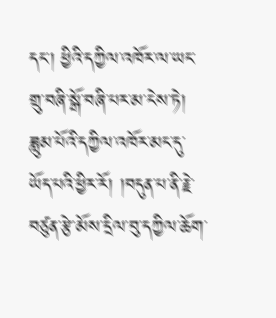དང་། ཕྱིའི་དཀྱིལ་འཁོར་ལ་ཡང་གྲུ་བཞི་སྒོ་བཞི་པར་མ་ངེས་ཏེ། ཟླུམ་པོའི་དཀྱིལ་འཁོར་མང་དུ་ཡོད་པའི་ཕྱིར་རོ། །བདུན་པ་ནི་རྗེ་བཙུན་རྩེ་མོས་དྲིལ་བུ་དཀྱིལ་ཆོག་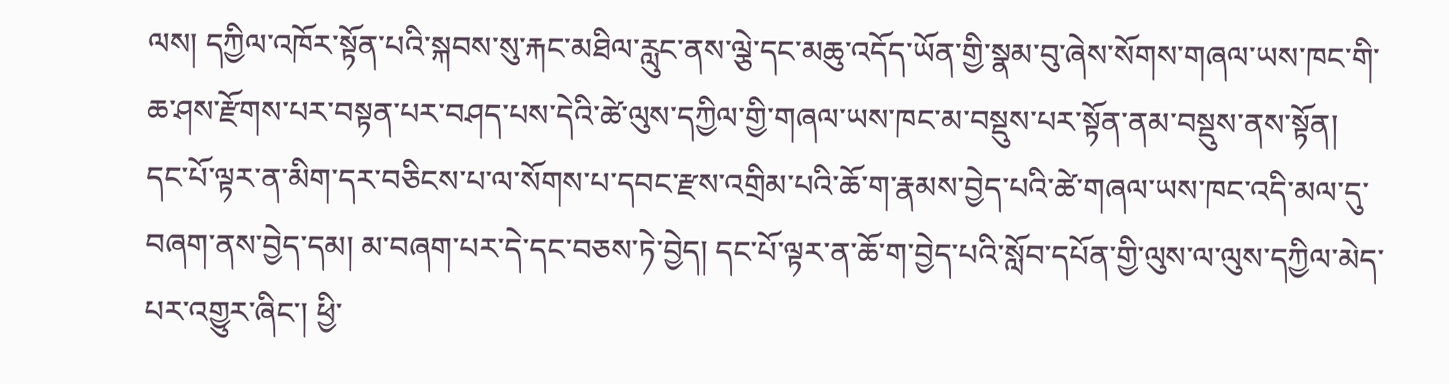ལས། དཀྱིལ་འཁོར་སྟོན་པའི་སྐབས་སུ་རྐང་མཐིལ་རླུང་ནས་ལྕེ་དང་མཆུ་འདོད་ཡོན་གྱི་སྣམ་བུ་ཞེས་སོགས་གཞལ་ཡས་ཁང་གི་ཆ་ཤས་རྫོགས་པར་བསྟན་པར་བཤད་པས་དེའི་ཚེ་ལུས་དཀྱིལ་གྱི་གཞལ་ཡས་ཁང་མ་བསྡུས་པར་སྟོན་ནམ་བསྡུས་ནས་སྟོན། དང་པོ་ལྟར་ན་མིག་དར་བཅིངས་པ་ལ་སོགས་པ་དབང་རྫས་འགྲིམ་པའི་ཆོ་ག་རྣམས་བྱེད་པའི་ཚེ་གཞལ་ཡས་ཁང་འདི་མལ་དུ་བཞག་ནས་བྱེད་དམ། མ་བཞག་པར་དེ་དང་བཅས་ཏེ་བྱེད། དང་པོ་ལྟར་ན་ཆོ་ག་བྱེད་པའི་སློབ་དཔོན་གྱི་ལུས་ལ་ལུས་དཀྱིལ་མེད་པར་འགྱུར་ཞིང་། ཕྱི་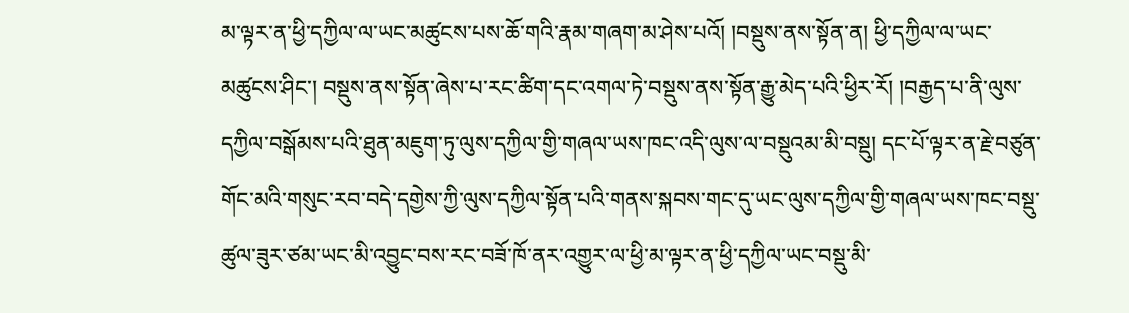མ་ལྟར་ན་ཕྱི་དཀྱིལ་ལ་ཡང་མཚུངས་པས་ཆོ་གའི་རྣམ་གཞག་མ་ཤེས་པའོ། །བསྡུས་ནས་སྟོན་ན། ཕྱི་དཀྱིལ་ལ་ཡང་མཚུངས་ཤིང་། བསྡུས་ནས་སྟོན་ཞེས་པ་རང་ཚིག་དང་འགལ་ཏེ་བསྡུས་ནས་སྟོན་རྒྱུ་མེད་པའི་ཕྱིར་རོ། །བརྒྱད་པ་ནི་ལུས་དཀྱིལ་བསྒོམས་པའི་ཐུན་མཇུག་ཏུ་ལུས་དཀྱིལ་གྱི་གཞལ་ཡས་ཁང་འདི་ལུས་ལ་བསྡུའམ་མི་བསྡུ། དང་པོ་ལྟར་ན་རྗེ་བཙུན་གོང་མའི་གསུང་རབ་བདེ་དགྱེས་ཀྱི་ལུས་དཀྱིལ་སྟོན་པའི་གནས་སྐབས་གང་དུ་ཡང་ལུས་དཀྱིལ་གྱི་གཞལ་ཡས་ཁང་བསྡུ་ཚུལ་ཟུར་ཙམ་ཡང་མི་འབྱུང་བས་རང་བཟོ་ཁོ་ནར་འགྱུར་ལ་ཕྱི་མ་ལྟར་ན་ཕྱི་དཀྱིལ་ཡང་བསྡུ་མི་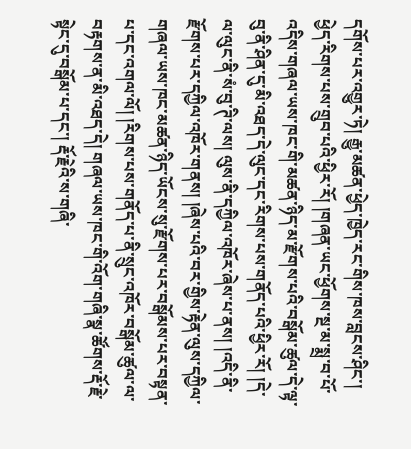དགོས་པར་འགྱུར་ཏེ། རྒྱུ་མཚན་ཕྱེད་ཁྱེད་རང་གིས་ཁས་བླངས་ཤིང་། ཕྱེད་རིགས་པས་གྲུབ་པའི་ཕྱིར་རོ། །གཞན་ཡང་ཕྱོགས་སྔ་མ་སྨྲ་བ་པོ་འདིས་གཞལ་ཡས་ཁང་གི་མཚན་ཉིད་མ་རྫོགས་པའི་བསྒོམ་ཚུལ་དེ་ལྟ་བུ་ནི་ཤིན་དུ་མི་འཐད་དེ་ལུང་དང་རིགས་པས་གནོད་པའི་ཕྱིར་རོ། །དེ་ལ་ལུང་ནི་སཾ་བུ་ཊི་ལས། ལུས་ནི་དཀྱིལ་འཁོར་ཞེས་པ་ནས། །འདི་ནི་རྫོགས་པར་དཀྱིལ་འཁོར་གནས། །ཞེས་པའི་བར་གྱིས་རྟེན་ལུས་དཀྱིལ་གཞལ་ཡས་ཁང་མཚན་ཉིད་ཡོངས་སུ་རྫོགས་པར་བསྒོམས་པར་བསྟན་པ་དང་འགལ་ལོ། །རིགས་པས་གནོད་པ་ནི་སྲུང་འཁོར་བསྒོམ་ཚུལ་ལ་བརྟགས་ན་མི་འཐད་དེ། གཞལ་ཡས་ཁང་གི་འོག་གཞི་སྣ་ཚོགས་རྡོ་རྗེ་སྟེང་དུ་བསྒོམ་པ་དང་། རྡོ་རྗེའི་ས་གཞི་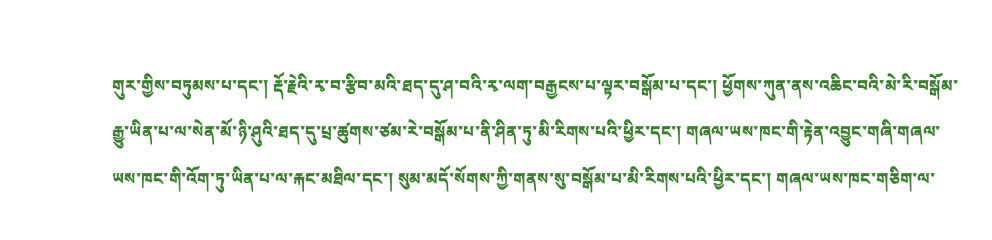གུར་གྱིས་བཏུམས་པ་དང་། རྡོ་རྗེའི་རྭ་བ་རྩིབ་མའི་ཐད་དུ་ཤ་བའི་རྭ་ལག་བརྒྱངས་པ་ལྟར་བསྒོམ་པ་དང་། ཕྱོགས་ཀུན་ནས་འཆིང་བའི་མེ་རི་བསྒོམ་རྒྱུ་ཡིན་པ་ལ་སེན་མོ་ཉི་ཤུའི་ཐད་དུ་པྲ་ཚུགས་ཙམ་རེ་བསྒོམ་པ་ནི་ཤིན་ཏུ་མི་རིགས་པའི་ཕྱིར་དང་། གཞལ་ཡས་ཁང་གི་རྟེན་འབྱུང་གཞི་གཞལ་ཡས་ཁང་གི་འོག་ཏུ་ཡིན་པ་ལ་རྐང་མཐིལ་དང་། སུམ་མདོ་སོགས་ཀྱི་གནས་སུ་བསྒོམ་པ་མི་རིགས་པའི་ཕྱིར་དང་། གཞལ་ཡས་ཁང་གཅིག་ལ་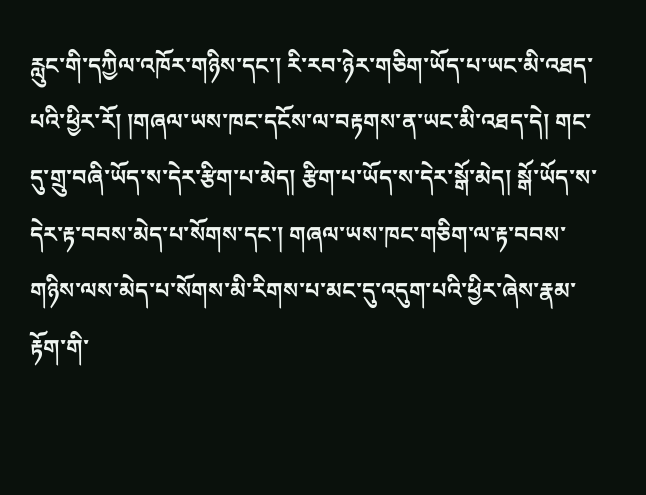རླུང་གི་དཀྱིལ་འཁོར་གཉིས་དང་། རི་རབ་ཉེར་གཅིག་ཡོད་པ་ཡང་མི་འཐད་པའི་ཕྱིར་རོ། །གཞལ་ཡས་ཁང་དངོས་ལ་བརྟགས་ན་ཡང་མི་འཐད་དེ། གང་དུ་གྲུ་བཞི་ཡོད་ས་དེར་རྩིག་པ་མེད། རྩིག་པ་ཡོད་ས་དེར་སྒོ་མེད། སྒོ་ཡོད་ས་དེར་རྟ་བབས་མེད་པ་སོགས་དང་། གཞལ་ཡས་ཁང་གཅིག་ལ་རྟ་བབས་གཉིས་ལས་མེད་པ་སོགས་མི་རིགས་པ་མང་དུ་འདུག་པའི་ཕྱིར་ཞེས་རྣམ་རྟོག་གི་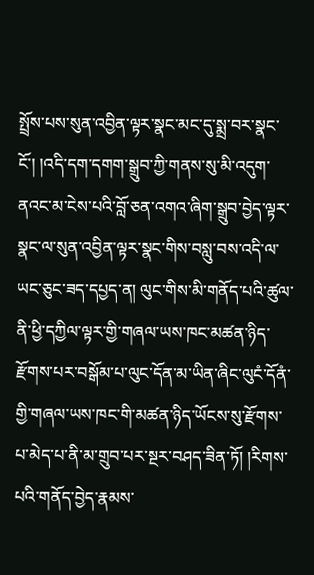སྤྲོས་པས་སུན་འབྱིན་ལྟར་སྣང་མང་དུ་སྨྲ་བར་སྣང་ངོ་། །འདི་དག་དགག་སྒྲུབ་ཀྱི་གནས་སུ་མི་འདུག་ནའང་མ་ངེས་པའི་བློ་ཅན་འགའ་ཞིག་སྒྲུབ་བྱེད་ལྟར་སྣང་ལ་སུན་འབྱིན་ལྟར་སྣང་གིས་བསླུ་བས་འདི་ལ་ཡང་ཅུང་ཟད་དཔྱད་ན། ལུང་གིས་མི་གནོད་པའི་ཚུལ་ནི་ཕྱི་དཀྱིལ་ལྟར་གྱི་གཞལ་ཡས་ཁང་མཚན་ཉིད་རྫོགས་པར་བསྒོམ་པ་ལུང་དོན་མ་ཡིན་ཞིང་ལུངཾ་དོནཾ་གྱི་གཞལ་ཡས་ཁང་གི་མཚན་ཉིད་ཡོངས་སུ་རྫོགས་པ་མེད་པ་ནི་མ་གྲུབ་པར་སྔར་བཤད་ཟིན་ཏོ། །རིགས་པའི་གནོད་བྱེད་རྣམས་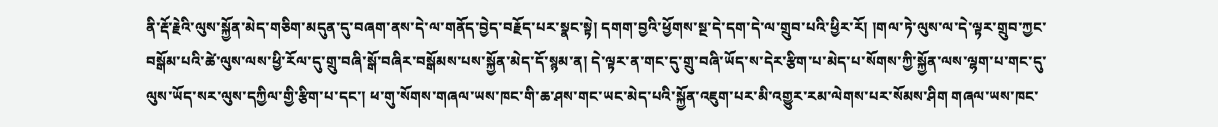ནི་རྡོ་རྗེའི་ལུས་སྐྱོན་མེད་གཅིག་མདུན་དུ་བཞག་ནས་དེ་ལ་གནོད་བྱེད་བརྗོད་པར་སྣང་སྟེ། དགག་བྱའི་ཕྱོགས་སྔ་དེ་དག་དེ་ལ་གྲུབ་པའི་ཕྱིར་རོ། །གལ་ཏེ་ལུས་ལ་དེ་ལྟར་གྲུབ་ཀྱང་བསྒོམ་པའི་ཚེ་ལུས་ལས་ཕྱི་རོལ་དུ་གྲུ་བཞི་སྒོ་བཞིར་བསྒོམས་པས་སྐྱོན་མེད་དོ་སྙམ་ན། དེ་ལྟར་ན་གང་དུ་གྲུ་བཞི་ཡོད་ས་དེར་རྩིག་པ་མེད་པ་སོགས་ཀྱི་སྐྱོན་ལས་ལྷག་པ་གང་དུ་ལུས་ཡོད་སར་ལུས་དཀྱིལ་གྱི་རྩིག་པ་དང་། ཕ་གུ་སོགས་གཞལ་ཡས་ཁང་གི་ཆ་ཤས་གང་ཡང་མེད་པའི་སྐྱོན་འཇུག་པར་མི་འགྱུར་རམ་ལེགས་པར་སོམས་ཤིག གཞལ་ཡས་ཁང་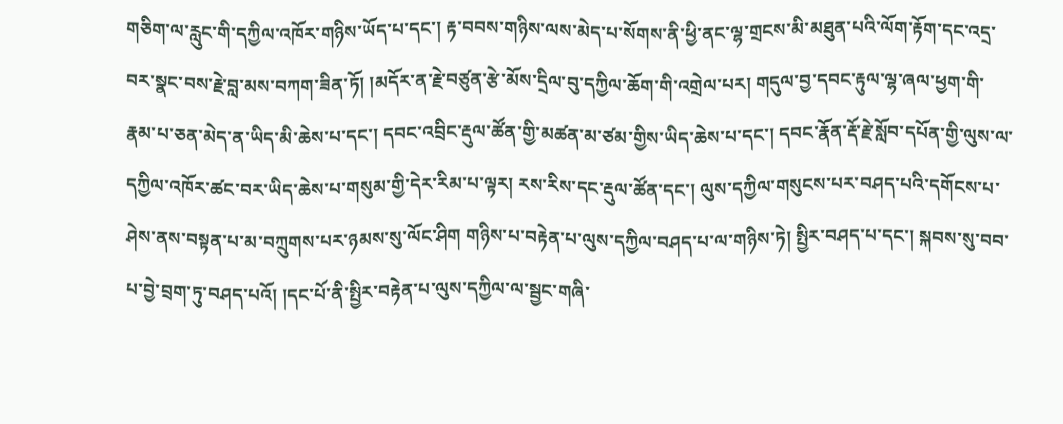གཅིག་ལ་རླུང་གི་དཀྱིལ་འཁོར་གཉིས་ཡོད་པ་དང་། རྟ་བབས་གཉིས་ལས་མེད་པ་སོགས་ནི་ཕྱི་ནང་ལྷ་གྲངས་མི་མཐུན་པའི་ལོག་རྟོག་དང་འདྲ་བར་སྣང་བས་རྗེ་བླ་མས་བཀག་ཟིན་ཏོ། །མདོར་ན་རྗེ་བཙུན་རྩེ་མོས་དྲིལ་བུ་དཀྱིལ་ཆོག་གི་འགྲེལ་པར། གདུལ་བྱ་དབང་རྟུལ་ལྷ་ཞལ་ཕྱག་གི་རྣམ་པ་ཅན་མེད་ན་ཡིད་མི་ཆེས་པ་དང་། དབང་འབྲིང་རྡུལ་ཚོན་གྱི་མཚན་མ་ཙམ་གྱིས་ཡིད་ཆེས་པ་དང་། དབང་རྣོན་རྡོ་རྗེ་སློབ་དཔོན་གྱི་ལུས་ལ་དཀྱིལ་འཁོར་ཚང་བར་ཡིད་ཆེས་པ་གསུམ་གྱི་དེར་རིམ་པ་ལྟར། རས་རིས་དང་རྡུལ་ཚོན་དང་། ལུས་དཀྱིལ་གསུངས་པར་བཤད་པའི་དགོངས་པ་ཤེས་ནས་བསྟན་པ་མ་བཀྲུགས་པར་ཉམས་སུ་ལོང་ཤིག གཉིས་པ་བརྟེན་པ་ལུས་དཀྱིལ་བཤད་པ་ལ་གཉིས་ཏེ། སྤྱིར་བཤད་པ་དང་། སྐབས་སུ་བབ་པ་བྱེ་བྲག་ཏུ་བཤད་པའོ། །དང་པོ་ནི་སྤྱིར་བརྟེན་པ་ལུས་དཀྱིལ་ལ་སྦྱང་གཞི་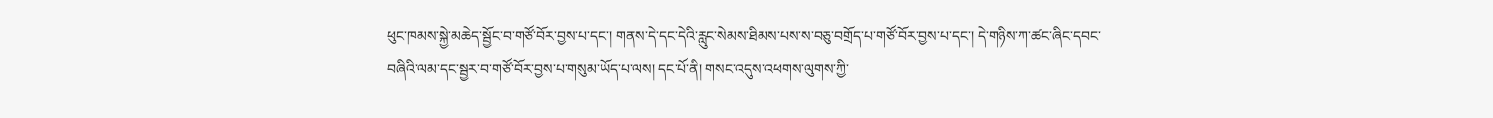ཕུང་ཁམས་སྐྱེ་མཆེད་སྦྱོང་བ་གཙོ་བོར་བྱས་པ་དང་། གནས་དེ་དང་དེའི་རླུང་སེམས་ཐིམས་པས་ས་བཅུ་བགྲོད་པ་གཙོ་བོར་བྱས་པ་དང་། དེ་གཉིས་ཀ་ཚང་ཞིང་དབང་བཞིའི་ལམ་དང་སྦྱར་བ་གཙོ་བོར་བྱས་པ་གསུམ་ཡོད་པ་ལས། དང་པོ་ནི། གསང་འདུས་འཕགས་ལུགས་ཀྱི་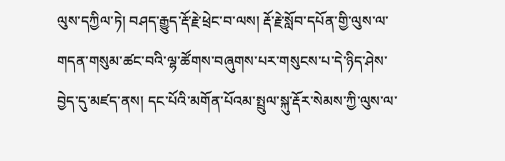ལུས་དཀྱིལ་ཏེ། བཤད་རྒྱུད་རྡོ་རྗེ་ཕྲེང་བ་ལས། རྡོ་རྗེ་སློབ་དཔོན་གྱི་ལུས་ལ་གདན་གསུམ་ཚང་བའི་ལྷ་ཚོགས་བཞུགས་པར་གསུངས་པ་དེ་ཉིད་ཤེས་བྱེད་དུ་མཛད་ནས། དང་པོའི་མགོན་པོའམ་སྤྲུལ་སྐུ་རྡོར་སེམས་ཀྱི་ལུས་ལ་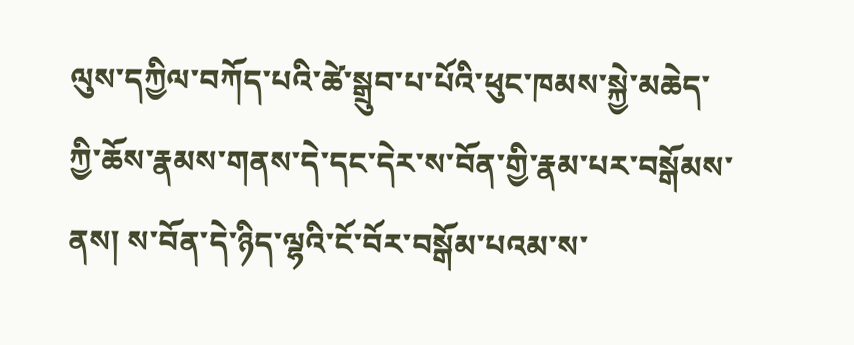ལུས་དཀྱིལ་བཀོད་པའི་ཚེ་སྒྲུབ་པ་པོའི་ཕུང་ཁམས་སྐྱེ་མཆེད་ཀྱི་ཆོས་རྣམས་གནས་དེ་དང་དེར་ས་བོན་གྱི་རྣམ་པར་བསྒོམས་ནས། ས་བོན་དེ་ཉིད་ལྷའི་ངོ་བོར་བསྒོམ་པའམ་ས་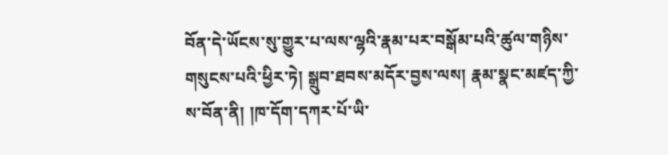བོན་དེ་ཡོངས་སུ་གྱུར་པ་ལས་ལྷའི་རྣམ་པར་བསྒོམ་པའི་ཚུལ་གཉིས་གསུངས་པའི་ཕྱིར་ཏེ། སྒྲུབ་ཐབས་མདོར་བྱས་ལས། རྣམ་སྣང་མཛད་ཀྱི་ས་བོན་ནི། །ཁ་དོག་དཀར་པོ་ཡི་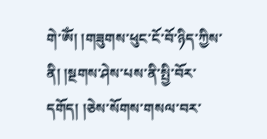གེ་ཨོཾ། །གཟུགས་ཕུང་ངོ་བོ་ཉིད་ཀྱིས་ནི། །སྔགས་ཤེས་པས་ནི་སྤྱི་བོར་དགོད། །ཅེས་སོགས་གསལ་བར་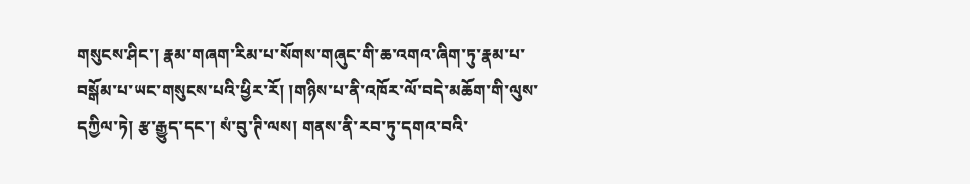གསུངས་ཤིང་། རྣམ་གཞག་རིམ་པ་སོགས་གཞུང་གི་ཆ་འགའ་ཞིག་ཏུ་རྣམ་པ་བསྒོམ་པ་ཡང་གསུངས་པའི་ཕྱིར་རོ། །གཉིས་པ་ནི་འཁོར་ལོ་བདེ་མཆོག་གི་ལུས་དཀྱིལ་ཏེ། རྩ་རྒྱུད་དང་། སཾ་བུ་ཊི་ལས། གནས་ནི་རབ་ཏུ་དགའ་བའི་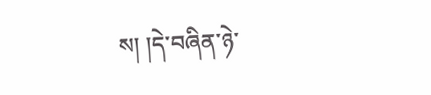ས། །དེ་བཞིན་ཉེ་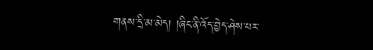གནས་དྲི་མ་མེད། །ཞིང་ནི་འོད་བྱེད་ཤེས་པར་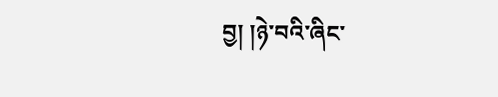བྱ། །ཉེ་བའི་ཞིང་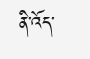ནི་འོད་